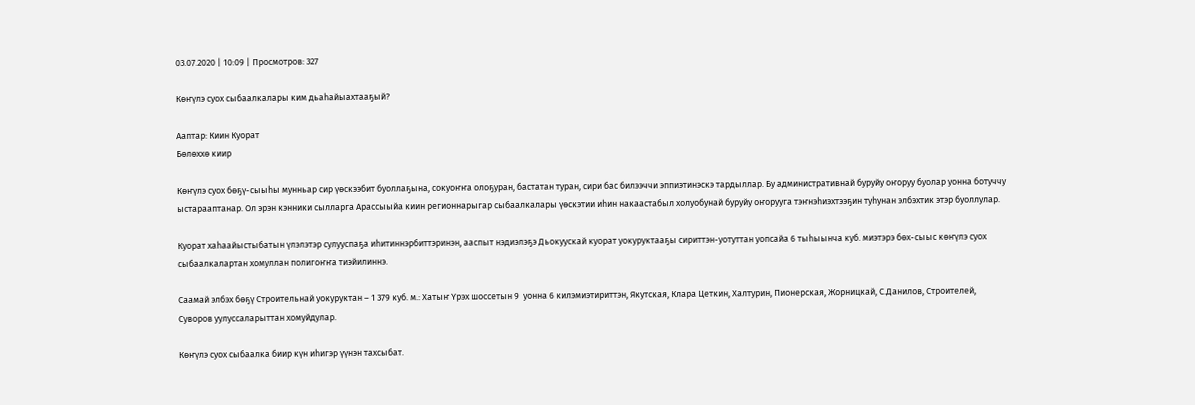03.07.2020 | 10:09 | Просмотров: 327

Көҥүлэ суох сыбаалкалары ким дьаһайыахтааҕый?

Ааптар: Киин Куорат
Бөлөххө киир

Көҥүлэ суох бөҕү-сыыһы мунньар сир үөскээбит буоллаҕына, сокуоҥҥа олоҕуран, бастатан туран, сири бас билээччи эппиэтинэскэ тардыллар. Бу административнай буруйу оҥоруу буолар уонна ботуччу ыстарааптанар. Ол эрэн кэнники сылларга Арассыыйа киин регионнарыгар сыбаалкалары үөскэтии иһин накаастабыл холуобунай буруйу оҥорууга тэҥнэһиэхтээҕин туһунан элбэхтик этэр буоллулар.

Куорат хаһаайыстыбатын үлэлэтэр сулууспаҕа иһитиннэрбиттэринэн, ааспыт нэдиэлэҕэ Дьокуускай куорат уокуруктааҕы сириттэн-уотуттан уопсайа 6 тыһыынча куб. миэтэрэ бөх-сыыс көҥүлэ суох сыбаалкалартан хомуллан полигоҥҥа тиэйилиннэ.

Саамай элбэх бөҕү Строительнай уокуруктан – 1 379 куб. м.: Хатыҥ Үрэх шоссетын 9  уонна 6 килэмиэтириттэн, Якутская, Клара Цеткин, Халтурин, Пионерская, Жорницкай, С.Данилов, Строителей, Суворов уулуссаларыттан хомуйдулар.

Көҥүлэ суох сыбаалка биир күн иһигэр үүнэн тахсыбат.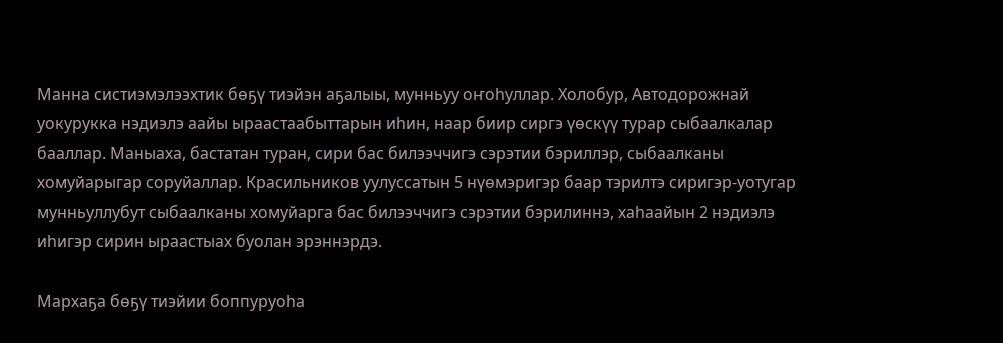Манна систиэмэлээхтик бөҕү тиэйэн аҕалыы, мунньуу оҥоһуллар. Холобур, Автодорожнай уокурукка нэдиэлэ аайы ыраастаабыттарын иһин, наар биир сиргэ үөскүү турар сыбаалкалар бааллар. Маныаха, бастатан туран, сири бас билээччигэ сэрэтии бэриллэр, сыбаалканы хомуйарыгар соруйаллар. Красильников уулуссатын 5 нүөмэригэр баар тэрилтэ сиригэр-уотугар мунньуллубут сыбаалканы хомуйарга бас билээччигэ сэрэтии бэрилиннэ, хаһаайын 2 нэдиэлэ иһигэр сирин ыраастыах буолан эрэннэрдэ.

Мархаҕа бөҕү тиэйии боппуруоһа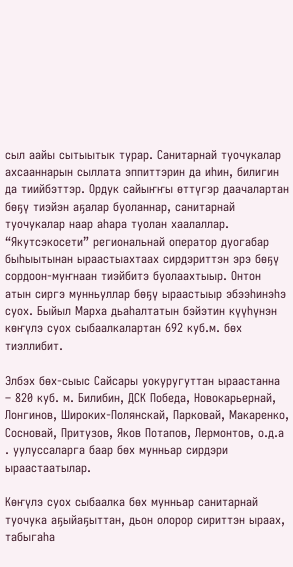сыл аайы сытыытык турар. Санитарнай туочукалар ахсааннарын сыллата эппиттэрин да иһин, билигин да тиийбэттэр. Ордук сайыҥҥы өттүгэр даачалартан бөҕү тиэйэн аҕалар буоланнар, санитарнай туочукалар наар аһара туолан хаалаллар. “Якутсэкосети” региональнай оператор дуогабар быһыытынан ыраастыахтаах сирдэриттэн эрэ бөҕү сордоон-муҥнаан тиэйбитэ буолаахтыыр. Онтон атын сиргэ мунньуллар бөҕү ыраастыыр эбээһинэһэ суох. Быйыл Марха дьаһалтатын бэйэтин күүһүнэн көҥүлэ суох сыбаалкалартан 692 куб.м. бөх тиэллибит.

Элбэх бөх-сыыс Сайсары уокуругуттан ыраастанна – 820 куб. м. Билибин, ДСК Победа, Новокарьернай, Лонгинов, Широких-Полянскай, Парковай, Макаренко, Сосновай, Притузов, Яков Потапов, Лермонтов, о.д.а . уулуссаларга баар бөх мунньар сирдэри ыраастаатылар.

Көҥүлэ суох сыбаалка бөх мунньар санитарнай туочука аҕыйаҕыттан, дьон олорор сириттэн ыраах, табыгаһа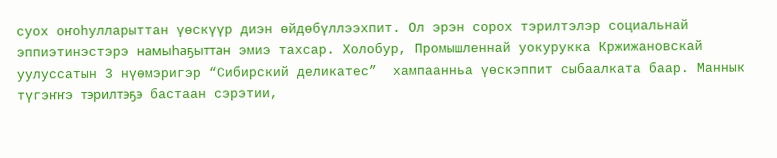суох оҥоһулларыттан үөскүүр диэн өйдөбүллээхпит. Ол эрэн сорох тэрилтэлэр социальнай эппиэтинэстэрэ намыһаҕыттан эмиэ тахсар. Холобур, Промышленнай уокурукка Кржижановскай уулуссатын 3 нүөмэригэр “Сибирский деликатес”  хампаанньа үөскэппит сыбаалката баар. Маннык түгэҥҥэ тэрилтэҕэ бастаан сэрэтии,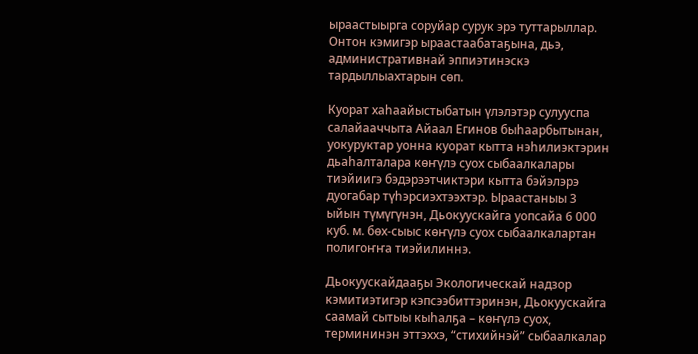ыраастыырга соруйар сурук эрэ туттарыллар.  Онтон кэмигэр ыраастаабатаҕына, дьэ, административнай эппиэтинэскэ тардыллыахтарын сөп.

Куорат хаһаайыстыбатын үлэлэтэр сулууспа салайааччыта Айаал Егинов быһаарбытынан, уокуруктар уонна куорат кытта нэһилиэктэрин дьаһалталара көҥүлэ суох сыбаалкалары тиэйиигэ бэдэрээтчиктэри кытта бэйэлэрэ дуогабар түһэрсиэхтээхтэр. Ыраастаныы 3 ыйын түмүгүнэн, Дьокуускайга уопсайа 6 000 куб. м. бөх-сыыс көҥүлэ суох сыбаалкалартан полигоҥҥа тиэйилиннэ.

Дьокуускайдааҕы Экологическай надзор кэмитиэтигэр кэпсээбиттэринэн, Дьокуускайга саамай сытыы кыһалҕа – көҥүлэ суох, термининэн эттэххэ, “стихийнэй” сыбаалкалар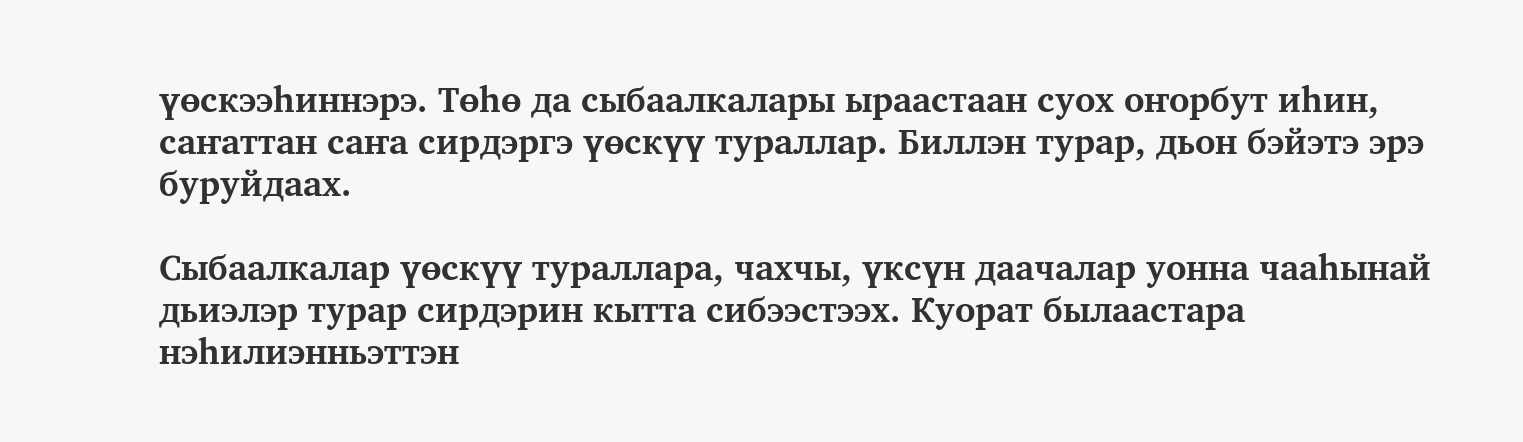үөскээһиннэрэ. Төһө да сыбаалкалары ыраастаан суох оҥорбут иһин, саҥаттан саҥа сирдэргэ үөскүү тураллар. Биллэн турар, дьон бэйэтэ эрэ буруйдаах.

Сыбаалкалар үөскүү тураллара, чахчы, үксүн даачалар уонна чааһынай дьиэлэр турар сирдэрин кытта сибээстээх. Куорат былаастара нэһилиэнньэттэн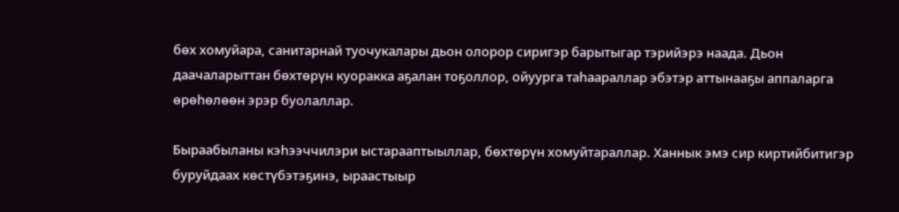бөх хомуйара, санитарнай туочукалары дьон олорор сиригэр барытыгар тэрийэрэ наада. Дьон даачаларыттан бөхтөрүн куоракка аҕалан тоҕоллор, ойуурга таһаараллар эбэтэр аттынааҕы аппаларга өрөһөлөөн эрэр буолаллар.

Быраабыланы кэһээччилэри ыстарааптыыллар, бөхтөрүн хомуйтараллар. Ханнык эмэ сир киртийбитигэр буруйдаах көстүбэтэҕинэ, ыраастыыр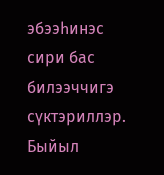эбээһинэс сири бас билээччигэ сүктэриллэр. Быйыл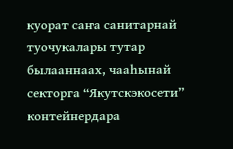куорат саҥа санитарнай туочукалары тутар былааннаах, чааһынай секторга “Якутскэкосети” контейнердара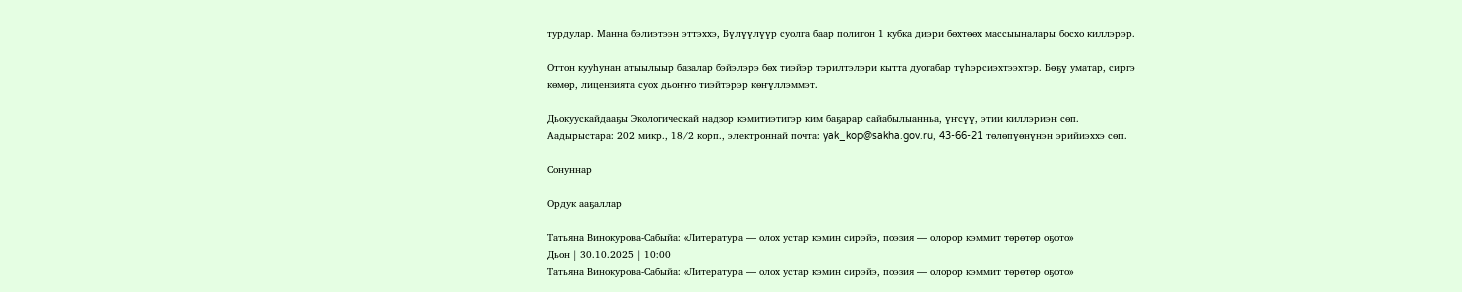турдулар. Манна бэлиэтээн эттэххэ, Бүлүүлүүр суолга баар полигон 1 кубка диэри бөхтөөх массыыналары босхо киллэрэр.

Оттон кууһунан атыылыыр базалар бэйэлэрэ бөх тиэйэр тэрилтэлэри кытта дуогабар түһэрсиэхтээхтэр. Бөҕү уматар, сиргэ көмөр, лицензията суох дьоҥҥо тиэйтэрэр көҥүллэммэт.

Дьокуускайдааҕы Экологическай надзор кэмитиэтигэр ким баҕарар сайабылыанньа, үҥсүү, этии киллэриэн сөп. Аадырыстара: 202 микр., 18/2 корп., электроннай почта: yak_kop@sakha.gov.ru, 43-66-21 төлөпүөнүнэн эрийиэххэ сөп.

Сонуннар

Ордук ааҕаллар

Татьяна Винокурова-Сабыйа: «Литература — олох устар кэмин сирэйэ, поэзия — олорор кэммит төрөтөр оҕото»
Дьон | 30.10.2025 | 10:00
Татьяна Винокурова-Сабыйа: «Литература — олох устар кэмин сирэйэ, поэзия — олорор кэммит төрөтөр оҕото»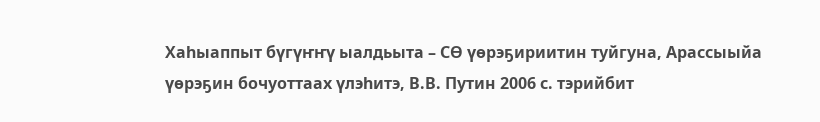Хаһыаппыт бүгүҥҥү ыалдьыта – СӨ үөрэҕириитин туйгуна, Арассыыйа үөрэҕин бочуоттаах үлэһитэ, В.В. Путин 2006 с. тэрийбит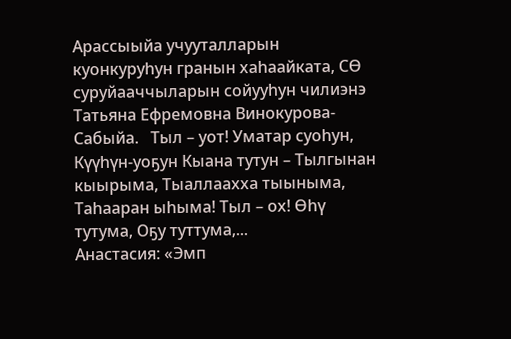Арассыыйа учууталларын куонкуруһун гранын хаһаайката, СӨ суруйааччыларын сойууһун чилиэнэ Татьяна Ефремовна Винокурова-Сабыйа.   Тыл – уот! Уматар суоһун, Күүһүн-уоҕун Кыана тутун – Тылгынан кыырыма, Тыаллаахха тыыныма, Таһааран ыһыма! Тыл – ох! Өһү тутума, Оҕу туттума,...
Анастасия: «Эмп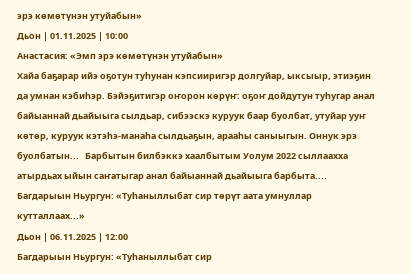эрэ көмөтүнэн утуйабын»
Дьон | 01.11.2025 | 10:00
Анастасия: «Эмп эрэ көмөтүнэн утуйабын»
Хайа баҕарар ийэ оҕотун туһунан кэпсииригэр долгуйар, ыксыыр, этиэҕин да умнан кэбиһэр. Бэйэҕитигэр оҥорон көрүҥ: оҕоҥ дойдутун туһугар анал байыаннай дьайыыга сылдьар, сибээскэ куруук баар буолбат, утуйар ууҥ көтөр, куруук кэтэһэ-манаһа сылдьаҕын, арааһы саныыгын. Оннук эрэ буолбатын...   Барбытын билбэккэ хаалбытым Уолум 2022 сыллаахха атырдьах ыйын саҥатыгар анал байыаннай дьайыыга барбыта....
Багдарыын Ньургун: «Туһаныллыбат сир төрүт аата умнуллар  кутталлаах...»
Дьон | 06.11.2025 | 12:00
Багдарыын Ньургун: «Туһаныллыбат сир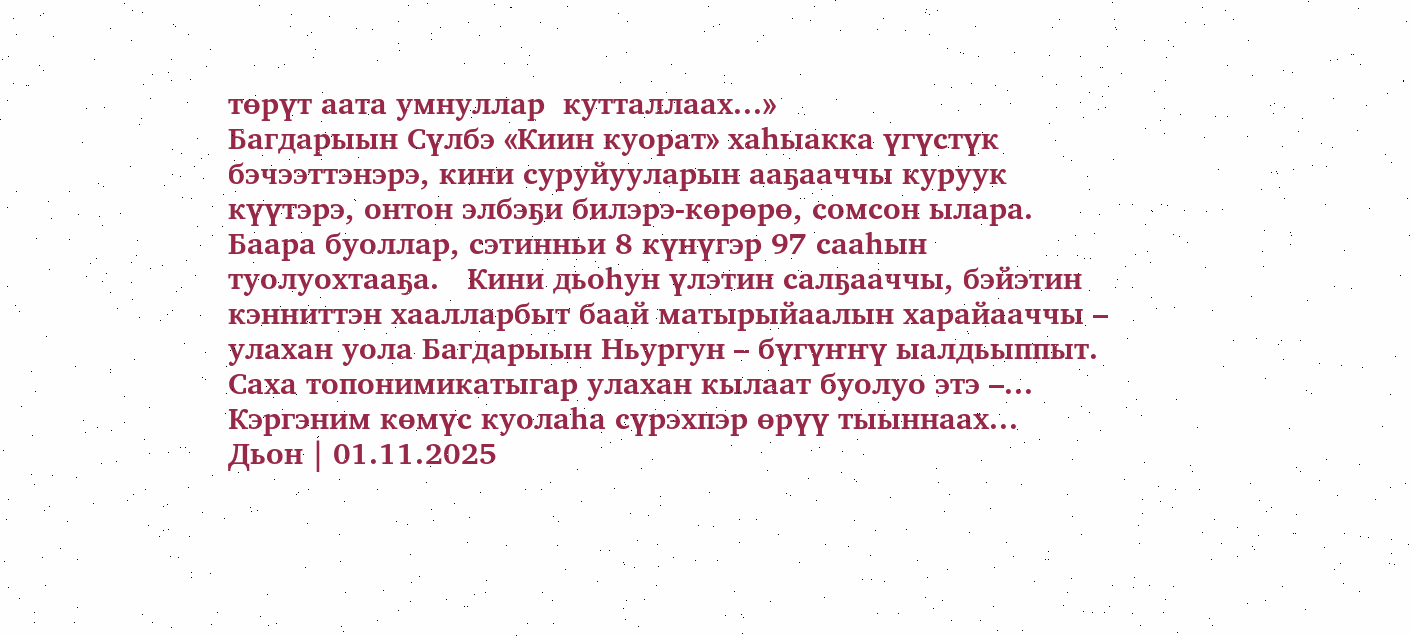төрүт аата умнуллар  кутталлаах...»
Багдарыын Сүлбэ «Киин куорат» хаһыакка үгүстүк бэчээттэнэрэ, кини суруйууларын ааҕааччы куруук күүтэрэ, онтон элбэҕи билэрэ-көрөрө, сомсон ылара. Баара буоллар, сэтинньи 8 күнүгэр 97 сааһын туолуохтааҕа.   Кини дьоһун үлэтин салҕааччы, бэйэтин кэнниттэн хаалларбыт баай матырыйаалын харайааччы – улахан уола Багдарыын Ньургун – бүгүҥҥү ыалдьыппыт. Саха топонимикатыгар улахан кылаат буолуо этэ –...
Кэргэним көмүс куолаһа сүрэхпэр өрүү тыыннаах...
Дьон | 01.11.2025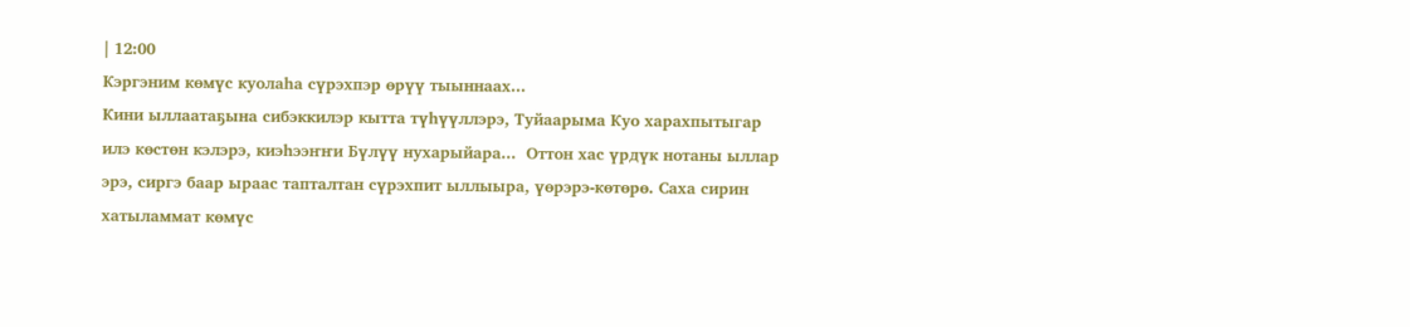| 12:00
Кэргэним көмүс куолаһа сүрэхпэр өрүү тыыннаах...
Кини ыллаатаҕына сибэккилэр кытта түһүүллэрэ, Туйаарыма Куо харахпытыгар илэ көстөн кэлэрэ, киэһээҥҥи Бүлүү нухарыйара...  Оттон хас үрдүк нотаны ыллар эрэ, сиргэ баар ыраас тапталтан сүрэхпит ыллыыра, үөрэрэ-көтөрө. Саха сирин хатыламмат көмүс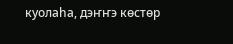куолаһа, дэҥҥэ көстөр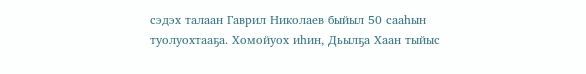сэдэх талаан Гаврил Николаев быйыл 50 сааһын туолуохтааҕа. Хомойуох иһин, Дьылҕа Хаан тыйыс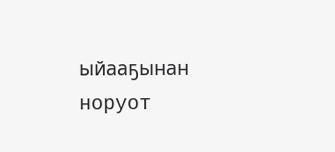ыйааҕынан норуот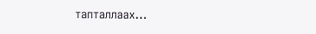тапталлаах...